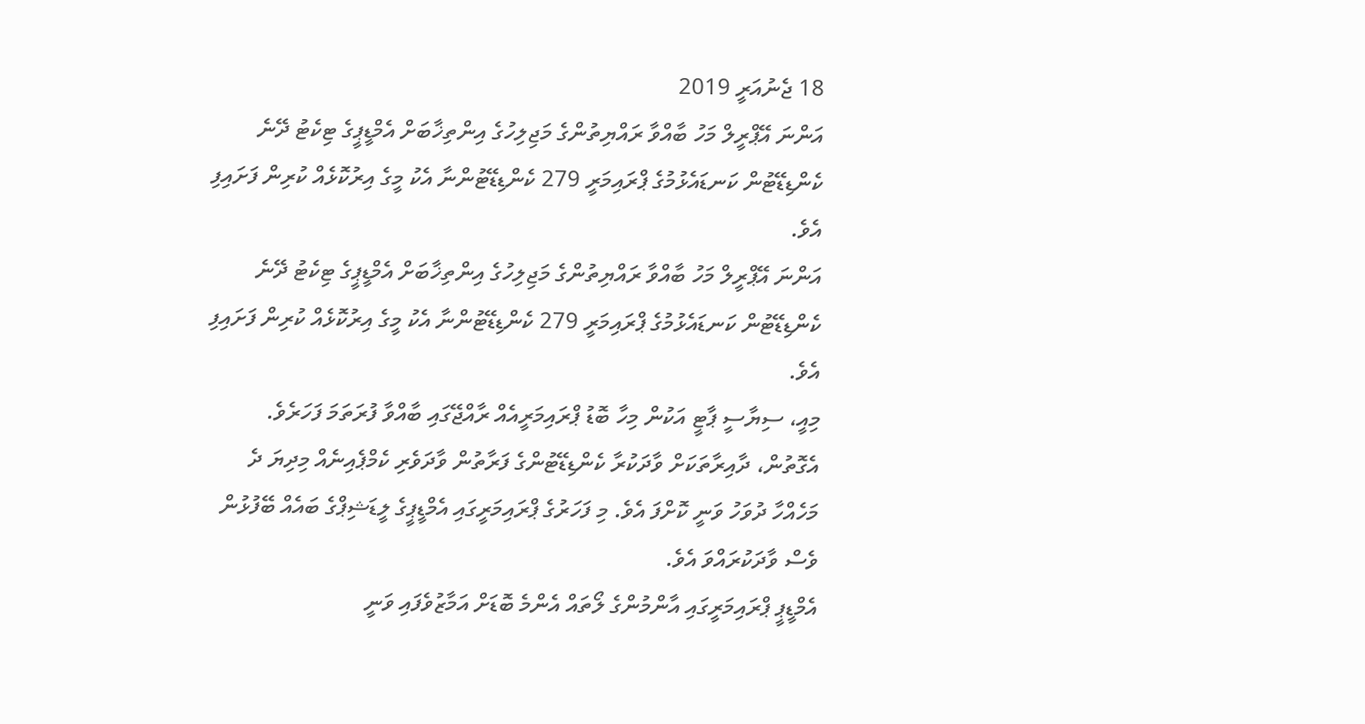18 ޖެނުއަރީ 2019
އަންނަ އޭޕްރީލް މަހު ބާއްވާ ރައްޔިތުންގެ މަޖިލިހުގެ އިންތިޚާބަށް އެމްޑީޕީގެ ޓިކެޓު ދޭނެ ކެންޑިޑޭޓުން ކަނޑައެޅުމުގެ ޕްރައިމަރީ 279 ކެންޑިޑޭޓުންނާ އެކު މީގެ އިރުކޮޅެއް ކުރިން ފަށައިފި އެވެ.
އަންނަ އޭޕްރީލް މަހު ބާއްވާ ރައްޔިތުންގެ މަޖިލިހުގެ އިންތިޚާބަށް އެމްޑީޕީގެ ޓިކެޓު ދޭނެ ކެންޑިޑޭޓުން ކަނޑައެޅުމުގެ ޕްރައިމަރީ 279 ކެންޑިޑޭޓުންނާ އެކު މީގެ އިރުކޮޅެއް ކުރިން ފަށައިފި އެވެ.
މިއީ، ސިޔާސީ ޕާޓީ އަކުން މިހާ ބޮޑު ޕްރައިމަރީއެއް ރާއްޖޭގައި ބާއްވާ ފުރަތަމަ ފަހަރެވެ. އެގޮތުން، ދާއިރާތަކަށް ވާދަކުރާ ކެންޑިޑޭޓުންގެ ފަރާތުން ވާދަވެރި ކެމްޕެއިނެއް މިދިޔަ ދެ މަހެއްހާ ދުވަހު ވަނީ ކޮށްފަ އެވެ. މި ފަހަރުގެ ޕްރައިމަރީގައި އެމްޑީޕީގެ ލީޑަޝިޕްގެ ބައެއް ބޭފުޅުން ވެސް ވާދަކުރައްވަ އެވެ.
އެމްޑީޕީ ޕްރައިމަރީގައި އާންމުންގެ ލޯތައް އެންމެ ބޮޑަށް އަމާޒުވެފައި ވަނީ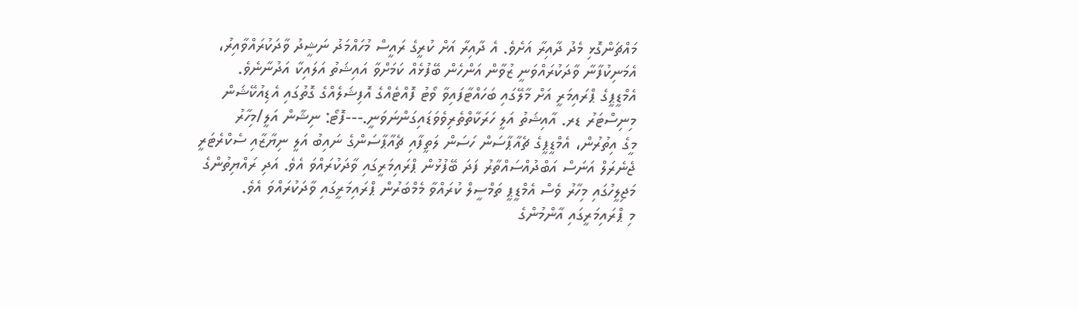މައްޗަންގޮޅި މެދު ދާއިރާ އަށެވެ. އެ ދާއިރާ އަށް ކުރީގެ ރައީސް މުހައްމަދު ނަޝީދު ވާދަކުރައްވާއިރު، އެމަނިކުފާނާ ވާދަކުރައްވަނީ ޒުވާން އަންހެން ބޭފުޅެއް ކަމަށްވާ އައިޝަތު އަލައިކާ އަދުނާނެވެ.
އެމްޑީޕީގެ ޕްރައިމަރީ އަށް މާލޭގައި ބަހައްޓާފައިވާ ވޯޓު ފޮއްޓެއްގެ އޮފިޝަލެއްގެ ގޮތުގައި އެޑިއުކޭޝަން މިނިސްޓަރު ޑރ. އާއިޝަތު އަލީ ހަރަކާތްތެރިވެވަޑައިގަންނަވަނީ.---ފޮޓޯ: ނިޝާން އަލީ/މިހާރު
މީގެ އިތުރުން، އެމްޑީޕީގެ ޗެއާޕާސަން ހަސަން ލަތީފާއި ޗެއާޕާސަންގެ ނައިބު އަލީ ނިޔާޒާއި ސެކްރެޓަރީ ޖެނެރަލް އަނަސް އަބްދުއްސައްތާރު ފަދަ ބޭފުޅުން ޕްރައިމަރީގައި ވާދަކުރައްވަ އެވެ. އަދި ރައްޔިތުންގެ މަޖިލީހުގައި މިހާރު ވެސް އެމްޑީޕީ ތަމްސީލް ކުރައްވާ މެމްބަރުން ޕްރައިމަރީގައި ވާދަކުރައްވަ އެވެ.
މި ޕްރައިމަރީގައި އާންމުންގެ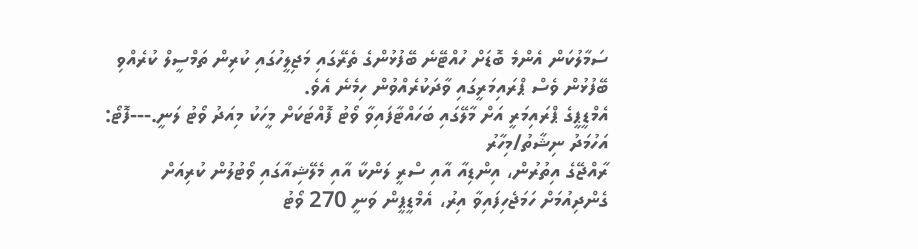ސަމާލުކަން އެންމެ ބޮޑަށް ހުއްޓޭނެ ބޭފުޅުންގެ ތެރޭގައި މަޖިލީހުގައި ކުރިން ތަމްސީލް ކުރެއްވި ބޭފުޅުން ވެސް ޕްރައިމަރީގައި ވާދަކުރެއްވުން ހިމެނެ އެވެ.
އެމްޑީޕީގެ ޕްރައިމަރީ އަށް މާލޭގައި ބަހައްޓާފައިވާ ވޯޓު ފޮއްޓަކަށް މީހަކު މިއަދު ވޯޓު ލަނީ.---ފޮޓޯ: އަހުމަދު ނިޝާތު/މިހާރު
ރާއްޖޭގެ އިތުރުން، އިންޑިއާ އާއި ސްރީ ލަންކާ އާއި މެލޭޝިއާގައި ވޯޓުލުން ކުރިއަށް ގެންދިއުމަށް ހަމަޖެހިފައިވާ އިރު، އެމްޑީޕީން ވަނީ 270 ވޯޓު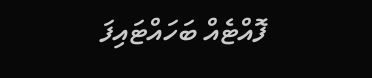ފޮއްޓެއް ބަހައްޓައިފަ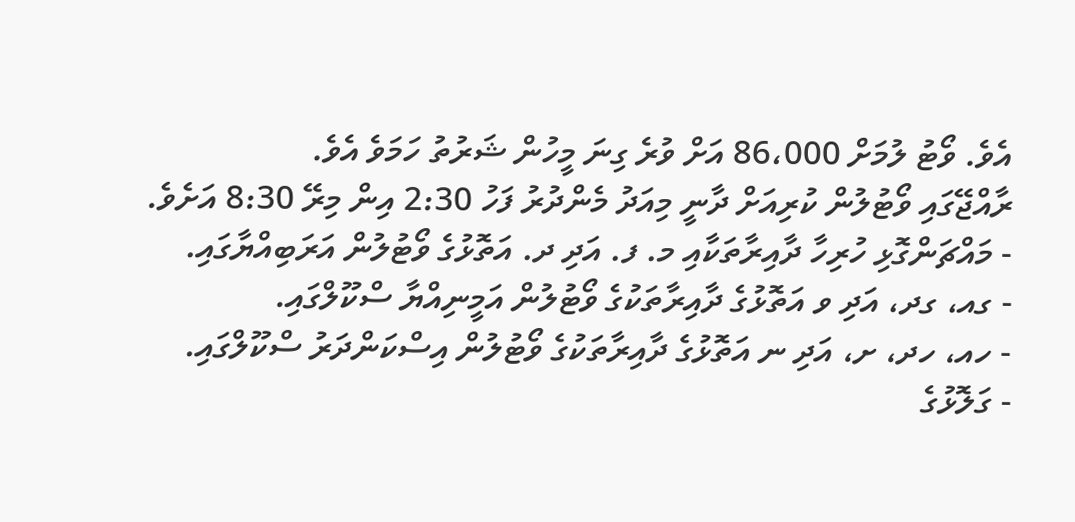އެވެ. ވޯޓު ލުމަށް 86،000 އަށް ވުރެ ގިނަ މީހުން ޝަރުތު ހަމަވެ އެވެ.
ރާއްޖޭގައި ވޯޓުލުން ކުރިއަށް ދާނީ މިއަދު މެންދުރު ފަހު 2:30 އިން މިރޭ 8:30 އަށެވެ.
- މައްޗަންގޮޅި ހުރިހާ ދާއިރާތަކާއި މ. ފ. އަދި ދ. އަތޮޅުގެ ވޯޓުލުން އަރަބިއްޔާގައި.
- ގއ، ގދ، އަދި ވ އަތޮޅުގެ ދާއިރާތަކުގެ ވޯޓުލުން އަމީނިއްޔާ ސްކޫލްގައި.
- ހއ، ހދ، ށ، އަދި ނ އަތޮޅުގެ ދާއިރާތަކުގެ ވޯޓުލުން އިސްކަންދަރު ސްކޫލްގައި.
- ގަލޮޅުގެ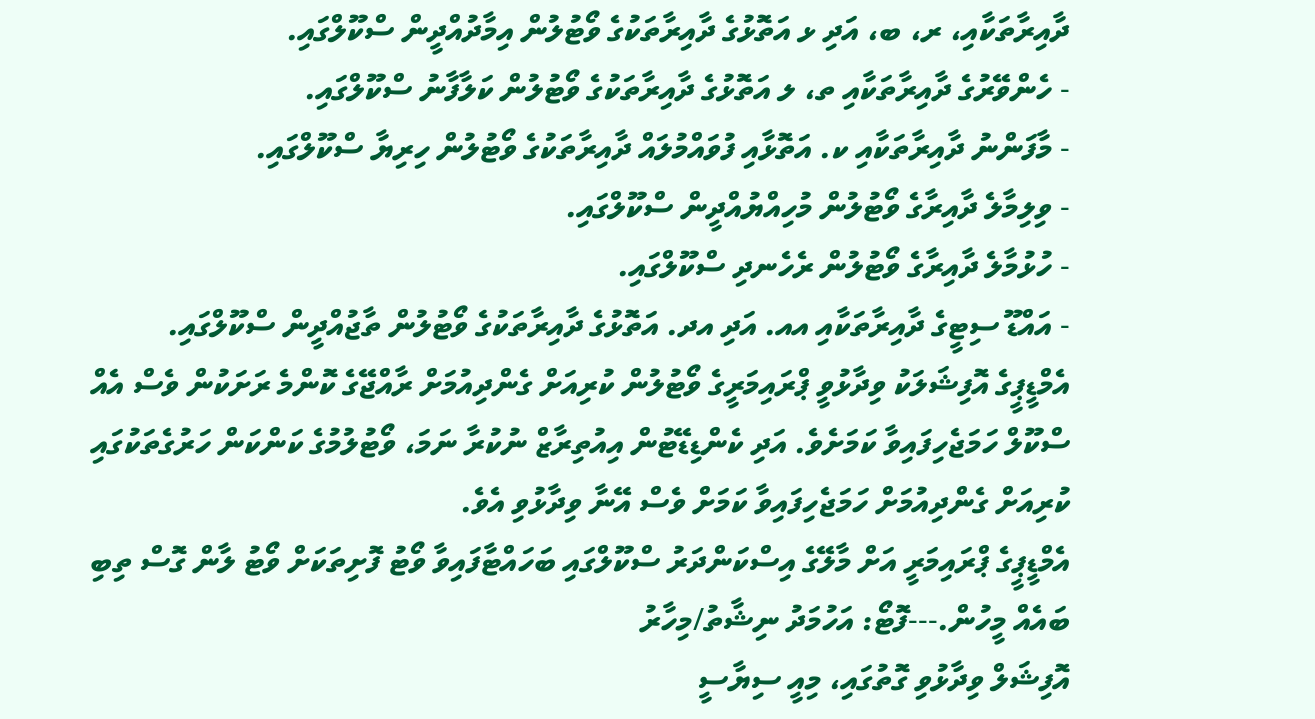ދާއިރާތަކާއި، ރ، ބ، އަދި ޅ އަތޮޅުގެ ދާއިރާތަކުގެ ވޯޓުލުން އިމާދުއްދީން ސްކޫލްގައި.
- ހެންވޭރުގެ ދާއިރާތަކާއި ތ، ލ އަތޮޅުގެ ދާއިރާތަކުގެ ވޯޓުލުން ކަލާފާނު ސްކޫލްގައި.
- މާފަންނު ދާއިރާތަކާއި ކ. އަތޮޅާއި ފުވައްމުލައް ދާއިރާތަކުގެ ވޯޓުލުން ހިރިޔާ ސްކޫލްގައި.
- ވިލިމާލެ ދާއިރާގެ ވޯޓުލުން މުހިއްޔުއްދީން ސްކޫލްގައި.
- ހުޅުމާލެ ދާއިރާގެ ވޯޓުލުން ރެހެނދި ސްކޫލްގައި.
- އައްޑޫ ސިޓީގެ ދާއިރާތަކާއި އއ. އަދި އދ. އަތޮޅުގެ ދާއިރާތަކުގެ ވޯޓުލުން ތާޖުއްދީން ސްކޫލްގައި.
އެމްޑީޕީގެ އޮފިޝަލަކު ވިދާޅުވީ ޕްރައިމަރީގެ ވޯޓުލުން ކުރިއަށް ގެންދިއުމަށް ރާއްޖޭގެ ކޮންމެ ރަށަކުން ވެސް އެއް ސްކޫލް ހަމަޖެހިފައިވާ ކަމަށެވެ. އަދި ކެންޑިޑޭޓުން އިއުތިރާޒް ނުކުރާ ނަމަ، ވޯޓުލުމުގެ ކަންކަން ހަރުގެތަކުގައި ކުރިއަށް ގެންދިއުމަށް ހަމަޖެހިފައިވާ ކަމަށް ވެސް އޭނާ ވިދާޅުވި އެވެ.
އެމްޑީޕީގެ ޕްރައިމަރީ އަށް މާލޭގެ އިސްކަންދަރު ސްކޫލްގައި ބަހައްޓާފައިވާ ވޯޓު ފޮށިތަކަށް ވޯޓު ލާން ގޮސް ތިބި ބައެއް މީހުން.---ފޮޓޯ: އަހުމަދު ނިޝާތު/މިހާރު
އޮފިޝަލް ވިދާޅުވި ގޮތުގައި، މިއީ ސިޔާސީ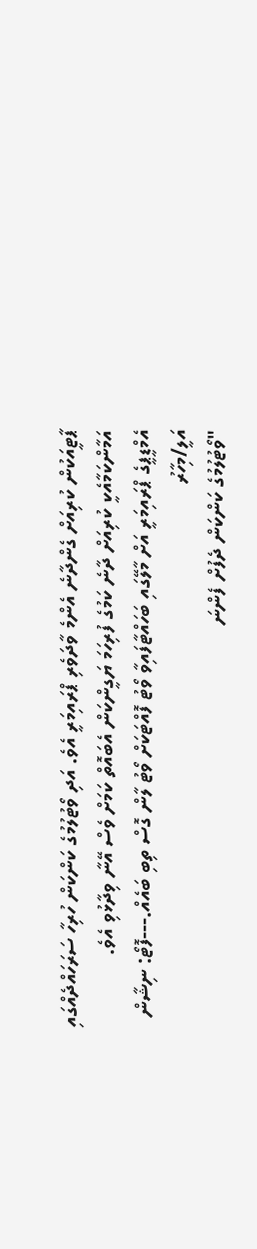ޕާޓީއަކުން ކުރިއަށް ގެންދާނެ އެންމެ ވާދަވެރި ޕްރައިމަރީ އެވެ. އަދި ވޯޓުލުމުގެ ކަންކަން ހުރިހާ ސަރަހައްދެއްގައި އަމާންކަމާއެކީ ކުރިއަށް ދާނެ ކަމުގެ ފުރިހަމަ ޔަގީންކަން އެބައޮތް ކަމަށް ވެސް އޭނާ ވިދާޅުވި އެވެ.
އެމްޑީޕީގެ ޕްރައިމަރީ އަށް މާލޭގައި ބަހައްޓާފައިވާ ވޯޓު ފޮއްޓަކަށް ވޯޓު ލާން ގޮސް ތިބި ބައެއް.---ފޮޓޯ: ނިޝާން އަލީ/މިހާރު
"ވޯޓުލުމުގެ ކަންކަން ދެފުށް ފެންނަ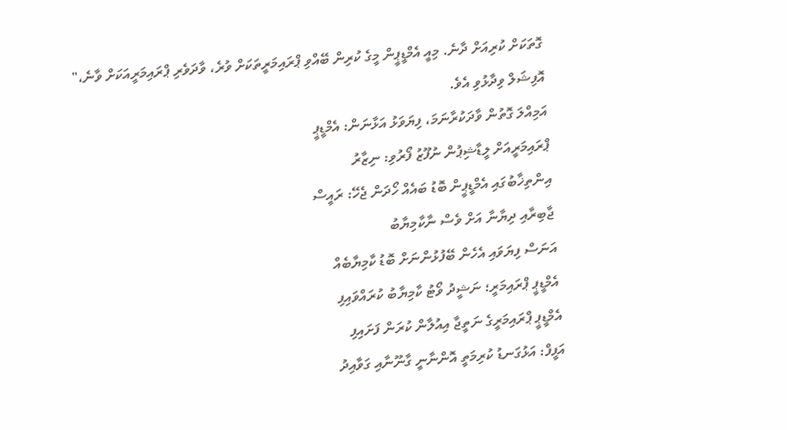ގޮތަކަށް ކުރިއަށް ދާނެ. މިއީ އެމްޑީޕީން މީގެ ކުރިން ބޭއްވި ޕްރައިމަރީތަކަށް ވުރެ، ވާދަވެރި ޕްރައިމަރީއަކަށް ވާނެ،" އޮފިޝަލް ވިދާޅުވި އެވެ.
އަމިއްލަ ގޮތުން ވާދަކުރާނަމަ، ފިޔަވަޅު އަޅާނަން: އެމްޑީޕީ
ޕްރައިމަރީއަށް ލީޑާޝިޕުން ނުފޫޒު ފޯރުވި: ނިޒާރު
އިންތިޚާބުގައި އެމްޑީޕީން ބޮޑު ބައެއް ހޯދަން ޖެހޭ: ރައީސް
ޖާބިރާއި ދިޔާނާ އަށް ވެސް ނާކާމިޔާބު
އަނަސް ފިޔަވައި އެހެން ބޭފުޅުންނަށް ބޮޑު ކާމިޔާބެއް
އެމްޑީޕީ ޕްރައިމަރީ؛ ނަޝީދު ވޯޓު ކާމިޔާބު ކުރައްވައިފި
އެމްޑީޕީ ޕްރައިމަރީގެ ނަތީޖާ އިއުލާން ކުރަން ފަށައިފި
އަފީފް: އަޅުގަނޑު ކުރިމަތީ އޮންނާނީ ގާނޫނާއި ގަވާއިދު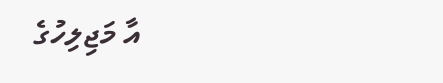އާ މަޖިލިހުގެ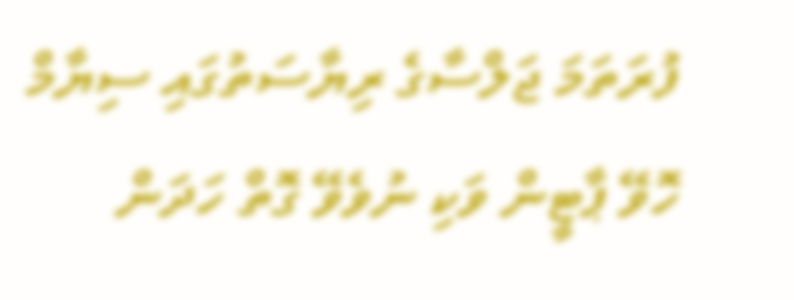ފުރަތަމަ ޖަލްސާގެ ރިޔާސަތުގައި ސިޔާމް
ހޮވޭ ޕާޓީން ވަކި ނުވެވޭ ގޮތް ހަދަން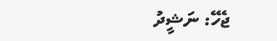ޖެހޭ: ނަޝީދު